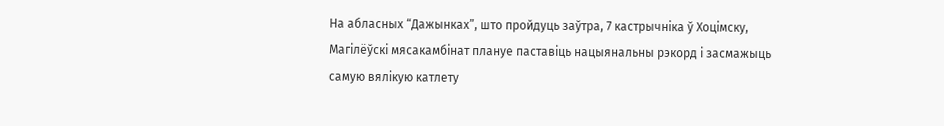На абласных “Дажынках”, што пройдуць заўтра, 7 кастрычніка ў Хоцімску, Магілёўскі мясакамбінат плануе паставіць нацыянальны рэкорд і засмажыць самую вялікую катлету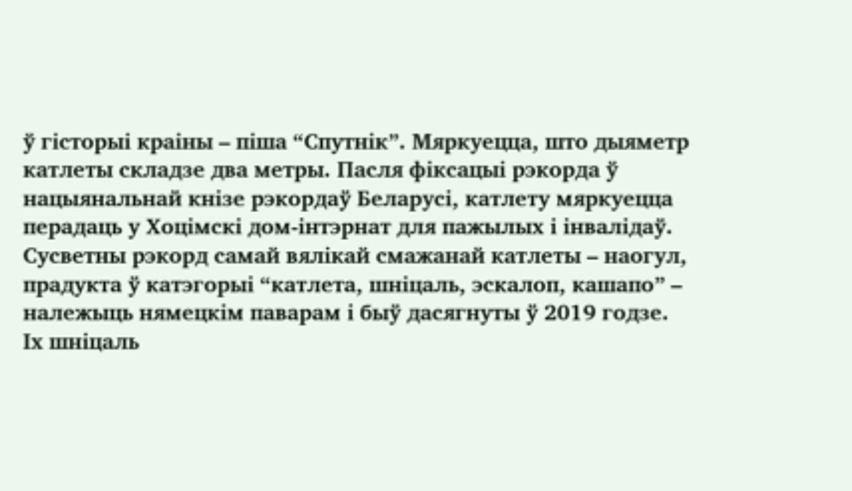ў гісторыі краіны – піша “Спутнік”. Мяркуецца, што дыяметр катлеты складзе два метры. Пасля фіксацыі рэкорда ў нацыянальнай кнізе рэкордаў Беларусі, катлету мяркуецца перадаць у Хоцімскі дом-інтэрнат для пажылых і інвалідаў.
Сусветны рэкорд самай вялікай смажанай катлеты – наогул, прадукта ў катэгорыі “катлета, шніцаль, эскалоп, кашапо” – належыць нямецкім паварам і быў дасягнуты ў 2019 годзе. Іх шніцаль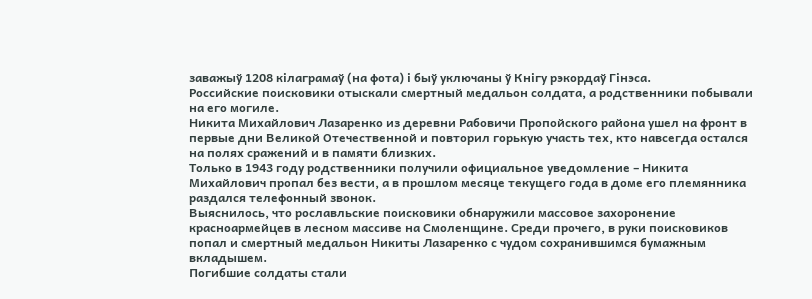заважыў 1208 кілаграмаў (на фота) і быў уключаны ў Кнігу рэкордаў Гінэса.
Российские поисковики отыскали смертный медальон солдата, а родственники побывали на его могиле.
Никита Михайлович Лазаренко из деревни Рабовичи Пропойского района ушел на фронт в первые дни Великой Отечественной и повторил горькую участь тех, кто навсегда остался на полях сражений и в памяти близких.
Только в 1943 году родственники получили официальное уведомление – Никита Михайлович пропал без вести, а в прошлом месяце текущего года в доме его племянника раздался телефонный звонок.
Выяснилось, что рославльские поисковики обнаружили массовое захоронение красноармейцев в лесном массиве на Смоленщине. Среди прочего, в руки поисковиков попал и смертный медальон Никиты Лазаренко с чудом сохранившимся бумажным вкладышем.
Погибшие солдаты стали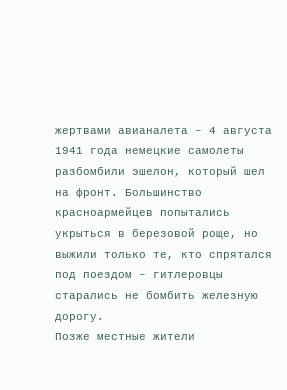жертвами авианалета – 4 августа 1941 года немецкие самолеты разбомбили эшелон, который шел на фронт. Большинство красноармейцев попытались укрыться в березовой роще, но выжили только те, кто спрятался под поездом – гитлеровцы старались не бомбить железную дорогу.
Позже местные жители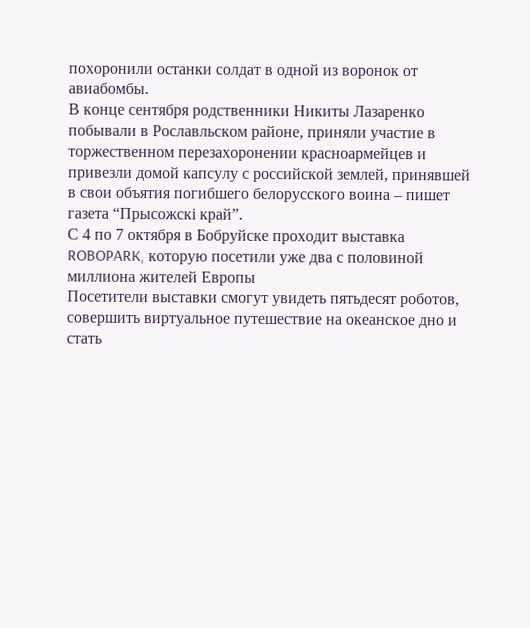похоронили останки солдат в одной из воронок от авиабомбы.
В конце сентября родственники Никиты Лазаренко побывали в Рославльском районе, приняли участие в торжественном перезахоронении красноармейцев и привезли домой капсулу с российской землей, принявшей в свои объятия погибшего белорусского воина – пишет газета “Прысожскі край”.
С 4 по 7 октября в Бобруйске проходит выставка ROBOPARK, которую посетили уже два с половиной миллиона жителей Европы
Посетители выставки смогут увидеть пятьдесят роботов, совершить виртуальное путешествие на океанское дно и стать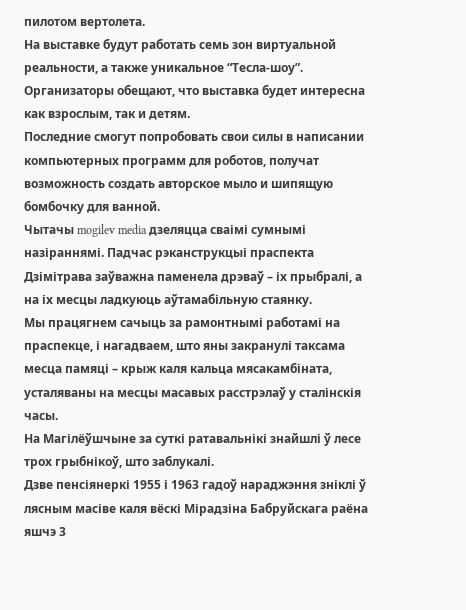пилотом вертолета.
На выставке будут работать семь зон виртуальной реальности, а также уникальное “Тесла-шоу”.
Организаторы обещают, что выставка будет интересна как взрослым, так и детям.
Последние смогут попробовать свои силы в написании компьютерных программ для роботов, получат возможность создать авторское мыло и шипящую бомбочку для ванной.
Чытачы mogilev media дзеляцца сваімі сумнымі назіраннямі. Падчас рэканструкцыі праспекта Дзімітрава заўважна паменела дрэваў – іх прыбралі, а на іх месцы ладкуюць аўтамабільную стаянку.
Мы працягнем сачыць за рамонтнымі работамі на праспекце, і нагадваем, што яны закранулі таксама месца памяці – крыж каля кальца мясакамбіната, усталяваны на месцы масавых расстрэлаў у сталінскія часы.
На Магілёўшчыне за суткі ратавальнікі знайшлі ў лесе трох грыбнікоў, што заблукалі.
Дзве пенсіянеркі 1955 і 1963 гадоў нараджэння зніклі ў лясным масіве каля вёскі Мірадзіна Бабруйскага раёна яшчэ 3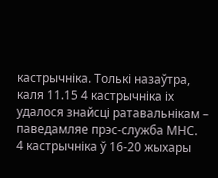кастрычніка. Толькі назаўтра, каля 11.15 4 кастрычніка іх удалося знайсці ратавальнікам – паведамляе прэс-служба МНС.
4 кастрычніка ў 16-20 жыхары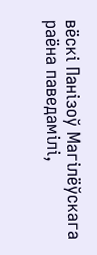вёскі Панізоў Магілёўскага раёна паведамілі,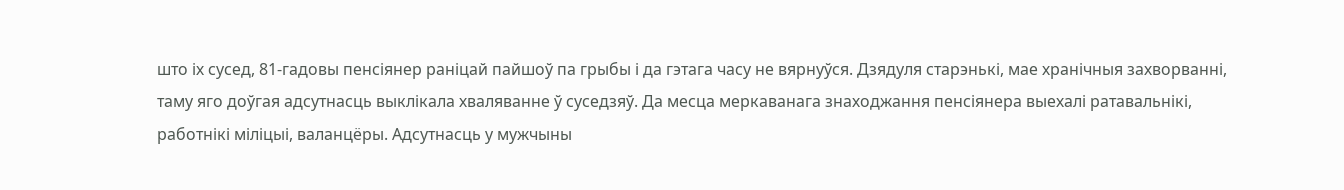што іх сусед, 81-гадовы пенсіянер раніцай пайшоў па грыбы і да гэтага часу не вярнуўся. Дзядуля старэнькі, мае хранічныя захворванні, таму яго доўгая адсутнасць выклікала хваляванне ў суседзяў. Да месца меркаванага знаходжання пенсіянера выехалі ратавальнікі, работнікі міліцыі, валанцёры. Адсутнасць у мужчыны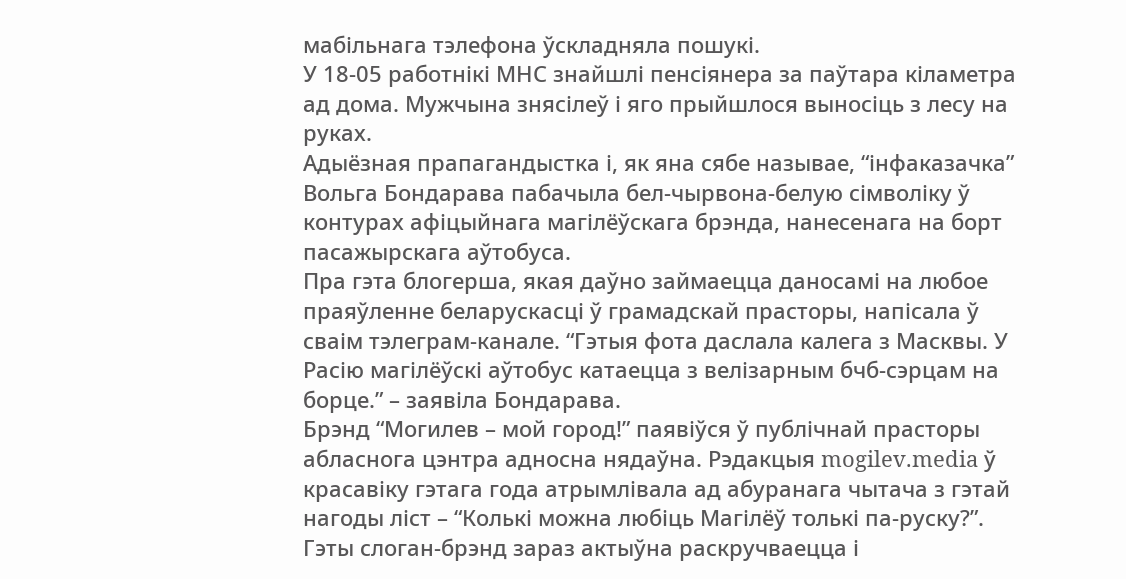мабільнага тэлефона ўскладняла пошукі.
У 18-05 работнікі МНС знайшлі пенсіянера за паўтара кіламетра ад дома. Мужчына знясілеў і яго прыйшлося выносіць з лесу на руках.
Адыёзная прапагандыстка і, як яна сябе называе, “інфаказачка” Вольга Бондарава пабачыла бел-чырвона-белую сімволіку ў контурах афіцыйнага магілёўскага брэнда, нанесенага на борт пасажырскага аўтобуса.
Пра гэта блогерша, якая даўно займаецца даносамі на любое праяўленне беларускасці ў грамадскай прасторы, напісала ў сваім тэлеграм-канале. “Гэтыя фота даслала калега з Масквы. У Расію магілёўскі аўтобус катаецца з велізарным бчб-сэрцам на борце.” – заявіла Бондарава.
Брэнд “Могилев – мой город!” паявіўся ў публічнай прасторы абласнога цэнтра адносна нядаўна. Рэдакцыя mogilev.media ў красавіку гэтага года атрымлівала ад абуранага чытача з гэтай нагоды ліст – “Колькі можна любіць Магілёў толькі па-руску?”.
Гэты слоган-брэнд зараз актыўна раскручваецца і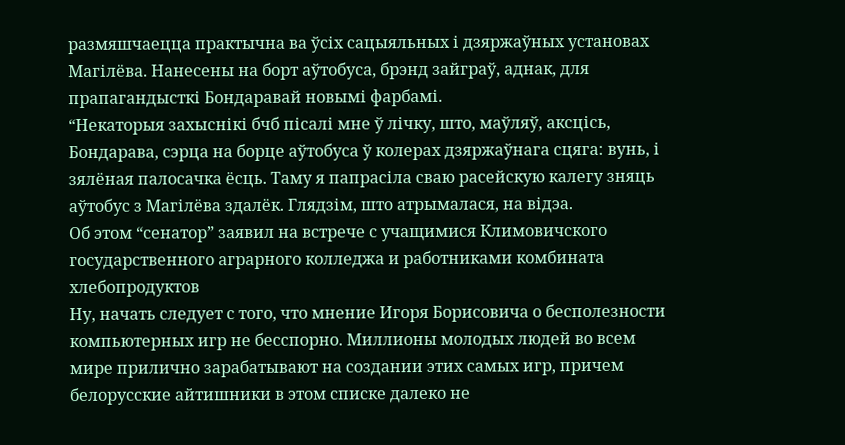размяшчаецца практычна ва ўсіх сацыяльных і дзяржаўных установах Магілёва. Нанесены на борт аўтобуса, брэнд зайграў, аднак, для прапагандысткі Бондаравай новымі фарбамі.
“Некаторыя захыснікі бчб пісалі мне ў лічку, што, маўляў, аксцісь, Бондарава, сэрца на борце аўтобуса ў колерах дзяржаўнага сцяга: вунь, і зялёная палосачка ёсць. Таму я папрасіла сваю расейскую калегу зняць аўтобус з Магілёва здалёк. Глядзім, што атрымалася, на відэа.
Об этом “сенатор” заявил на встрече с учащимися Климовичского государственного аграрного колледжа и работниками комбината хлебопродуктов
Ну, начать следует с того, что мнение Игоря Борисовича о бесполезности компьютерных игр не бесспорно. Миллионы молодых людей во всем мире прилично зарабатывают на создании этих самых игр, причем белорусские айтишники в этом списке далеко не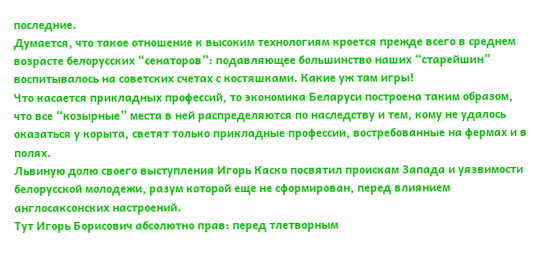последние.
Думается, что такое отношение к высоким технологиям кроется прежде всего в среднем возрасте белорусских “сенаторов”: подавляющее большинство наших “старейшин” воспитывалось на советских счетах с костяшками. Какие уж там игры!
Что касается прикладных профессий, то экономика Беларуси построена таким образом, что все “козырные” места в ней распределяются по наследству и тем, кому не удалось оказаться у корыта, светят только прикладные профессии, востребованные на фермах и в полях.
Львиную долю своего выступления Игорь Каско посвятил проискам Запада и уязвимости белорусской молодежи, разум которой еще не сформирован, перед влиянием англосаксонских настроений.
Тут Игорь Борисович абсолютно прав: перед тлетворным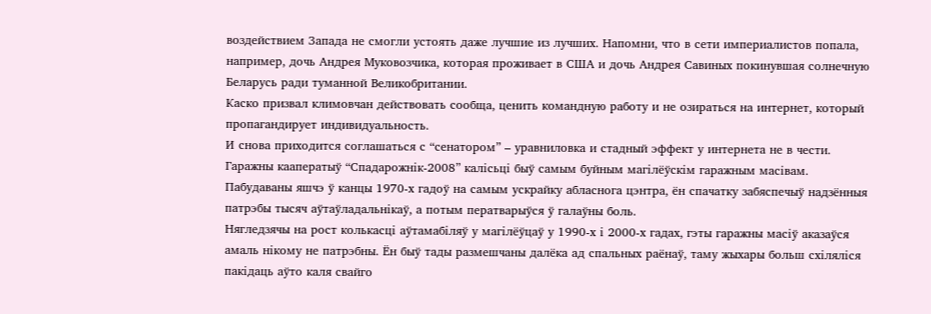воздействием Запада не смогли устоять даже лучшие из лучших. Напомни, что в сети империалистов попала, например, дочь Андрея Муковозчика, которая проживает в США и дочь Андрея Савиных покинувшая солнечную Беларусь ради туманной Великобритании.
Каско призвал климовчан действовать сообща, ценить командную работу и не озираться на интернет, который пропагандирует индивидуальность.
И снова приходится соглашаться с “сенатором” – уравниловка и стадный эффект у интернета не в чести.
Гаражны кааператыў “Спадарожнік-2008” калісьці быў самым буйным магілёўскім гаражным масівам. Пабудаваны яшчэ ў канцы 1970-х гадоў на самым ускрайку абласнога цэнтра, ён спачатку забяспечыў надзённыя патрэбы тысяч аўтаўладальнікаў, а потым ператварыўся ў галаўны боль.
Нягледзячы на рост колькасці аўтамабіляў у магілёўцаў у 1990-х і 2000-х гадах, гэты гаражны масіў аказаўся амаль нікому не патрэбны. Ён быў тады размешчаны далёка ад спальных раёнаў, таму жыхары больш схіляліся пакідаць аўто каля свайго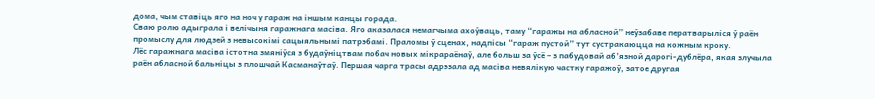дома, чым ставіць яго на ноч у гараж на іншым канцы горада.
Сваю ролю адыграла і велічыня гаражнага масіва. Яго аказалася немагчыма ахоўваць, таму “гаражы на абласной” неўзабаве ператварыліся ў раён промыслу для людзей з невысокімі сацыяльнымі патрэбамі. Праломы ў сценах, надпісы “гараж пустой” тут сустракаюцца на кожным кроку.
Лёс гаражнага масіва істотна змяніўся з будаўніцтвам побач новых мікрараёнаў, але больш за ўсё – з пабудовай аб’язной дарогі-дублёра, якая злучыла раён абласной бальніцы з плошчай Касманаўтаў. Першая чарга трасы адрэзала ад масіва невялікую частку гаражоў, затое другая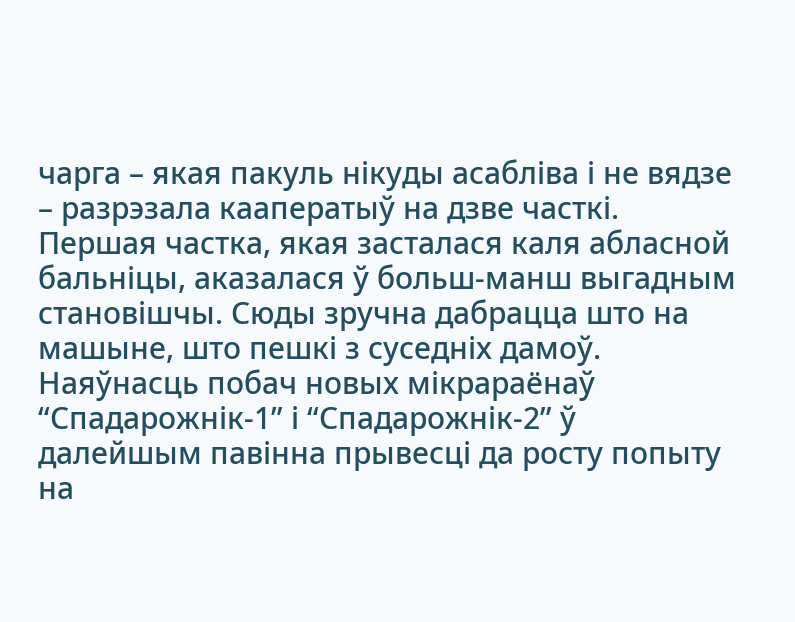чарга – якая пакуль нікуды асабліва і не вядзе – разрэзала кааператыў на дзве часткі.
Першая частка, якая засталася каля абласной бальніцы, аказалася ў больш-манш выгадным становішчы. Сюды зручна дабрацца што на машыне, што пешкі з суседніх дамоў. Наяўнасць побач новых мікрараёнаў “Спадарожнік-1” і “Спадарожнік-2” ў далейшым павінна прывесці да росту попыту на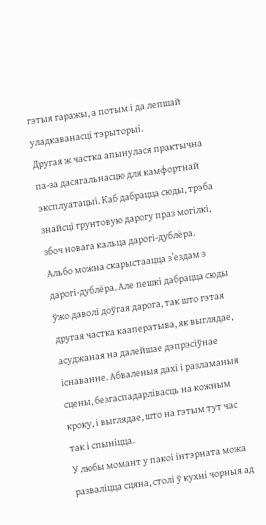гэтыя гаражы, а потым і да лепшай уладкаванасці тэрыторыі.
Другая ж частка апынулася практычна па-за дасягальнасцю для камфортнай эксплуатацыі. Каб дабрацца сюды, трэба знайсці грунтовую дарогу праз могілкі, збоч новага кальца дарогі-дублёра.
Альбо можна скарыстаацца з’ездам з дарогі-дублёра. Але пешкі дабрацца сюды ўжо даволі доўгая дарога, так што гэтая другая частка кааператыва, як выглядае, асуджаная на далейшае дэпрэсіўнае існаванне. Абваленыя дахі і разламаныя сцены, безгаспадарлівасць на кожным кроку, і выглядае, што на гэтым тут час так і спыніцца.
У любы момант у пакоі інтэрната можа разваліцца сцяна, столі ў кухні чорныя ад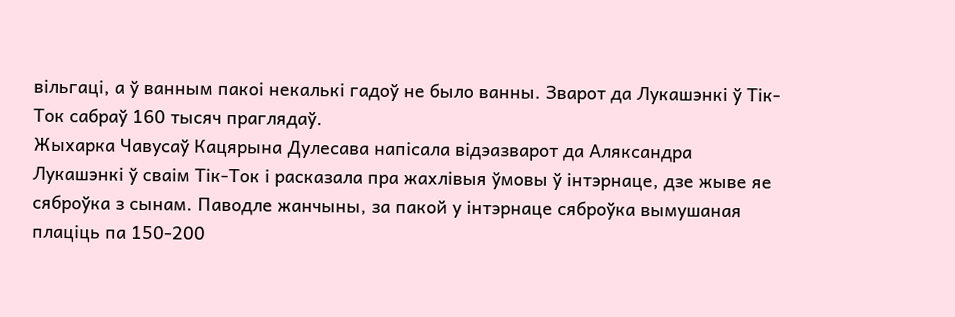вільгаці, а ў ванным пакоі некалькі гадоў не было ванны. Зварот да Лукашэнкі ў Тік-Ток сабраў 160 тысяч праглядаў.
Жыхарка Чавусаў Кацярына Дулесава напісала відэазварот да Аляксандра Лукашэнкі ў сваім Тік-Ток і расказала пра жахлівыя ўмовы ў інтэрнаце, дзе жыве яе сяброўка з сынам. Паводле жанчыны, за пакой у інтэрнаце сяброўка вымушаная плаціць па 150-200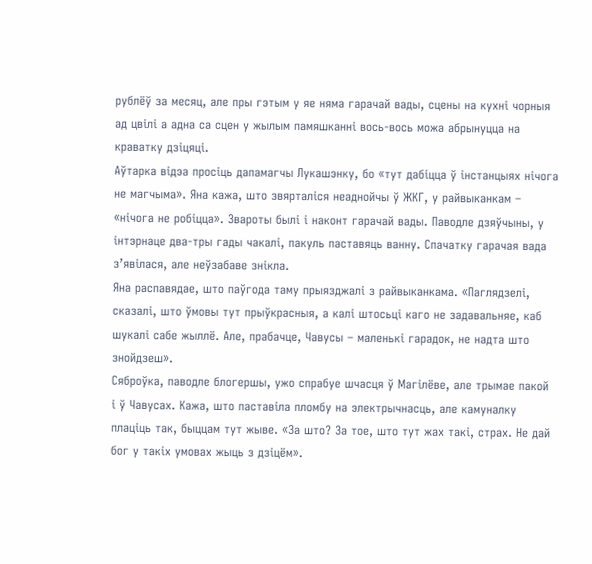рублёў за месяц, але пры гэтым у яе няма гарачай вады, сцены на кухні чорныя ад цвілі а адна са сцен у жылым памяшканні вось-вось можа абрынуцца на краватку дзіцяці.
Аўтарка відэа просіць дапамагчы Лукашэнку, бо «тут дабіцца ў інстанцыях нічога не магчыма». Яна кажа, што звярталіся неаднойчы ў ЖКГ, у райвыканкам – «нічога не робіцца». Звароты былі і наконт гарачай вады. Паводле дзяўчыны, у інтэрнаце два-тры гады чакалі, пакуль паставяць ванну. Спачатку гарачая вада з’явілася, але неўзабаве знікла.
Яна распавядае, што паўгода таму прыязджалі з райвыканкама. «Паглядзелі, сказалі, што ўмовы тут прыўкрасныя, а калі штосьці каго не задавальняе, каб шукалі сабе жыллё. Але, прабачце, Чавусы – маленькі гарадок, не надта што знойдзеш».
Сяброўка, паводле блогершы, ужо спрабуе шчасця ў Магілёве, але трымае пакой і ў Чавусах. Кажа, што паставіла пломбу на электрычнасць, але камуналку плаціць так, быццам тут жыве. «За што? За тое, што тут жах такі, страх. Не дай бог у такіх умовах жыць з дзіцём».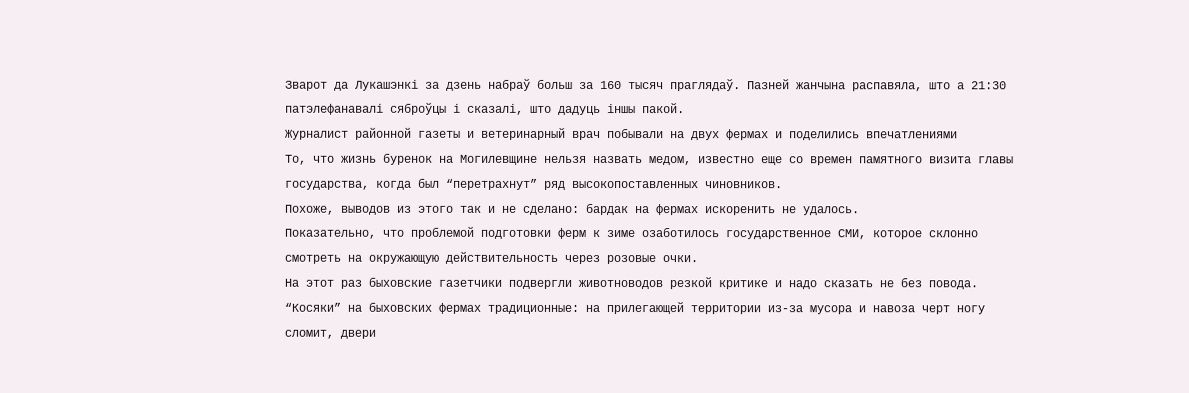Зварот да Лукашэнкі за дзень набраў больш за 160 тысяч праглядаў. Пазней жанчына распавяла, што а 21:30 патэлефанавалі сяброўцы і сказалі, што дадуць іншы пакой.
Журналист районной газеты и ветеринарный врач побывали на двух фермах и поделились впечатлениями
То, что жизнь буренок на Могилевщине нельзя назвать медом, известно еще со времен памятного визита главы государства, когда был “перетрахнут” ряд высокопоставленных чиновников.
Похоже, выводов из этого так и не сделано: бардак на фермах искоренить не удалось.
Показательно, что проблемой подготовки ферм к зиме озаботилось государственное СМИ, которое склонно смотреть на окружающую действительность через розовые очки.
На этот раз быховские газетчики подвергли животноводов резкой критике и надо сказать не без повода. “Косяки” на быховских фермах традиционные: на прилегающей территории из-за мусора и навоза черт ногу сломит, двери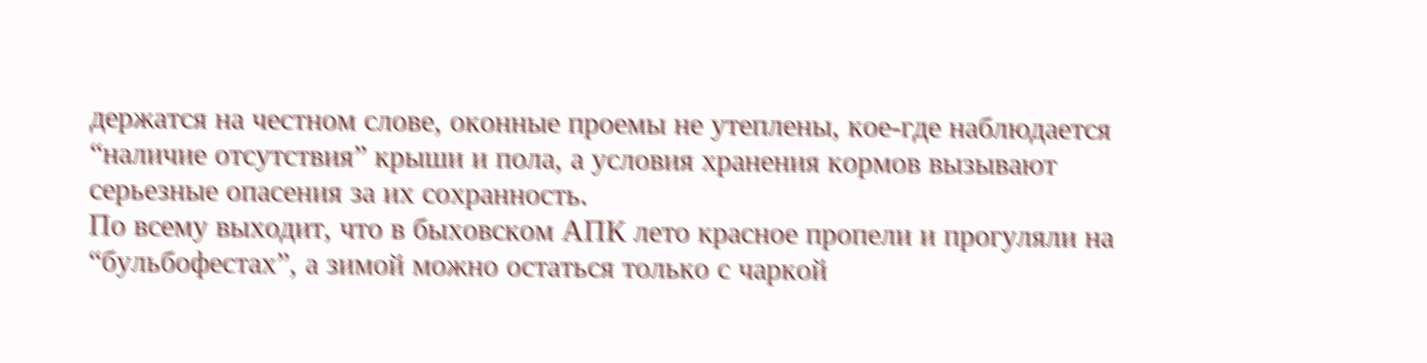держатся на честном слове, оконные проемы не утеплены, кое-где наблюдается “наличие отсутствия” крыши и пола, а условия хранения кормов вызывают серьезные опасения за их сохранность.
По всему выходит, что в быховском АПК лето красное пропели и прогуляли на “бульбофестах”, а зимой можно остаться только с чаркой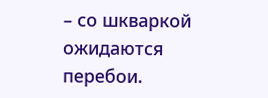– со шкваркой ожидаются перебои.